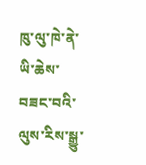ཁུ་ལུ་ཁེ་ནེ་ཡི་ཆེས་བཟང་བའི་ལུས་རིས་སྒྱུ་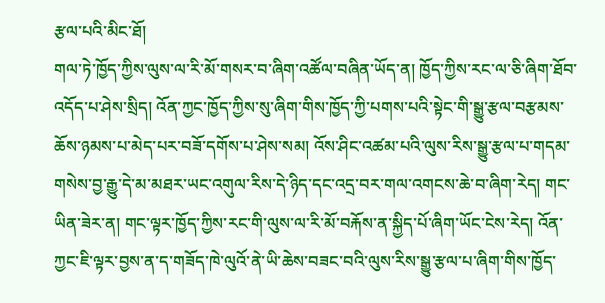རྩལ་པའི་མིང་ཐོ།
གལ་ཏེ་ཁྱོད་ཀྱིས་ལུས་ལ་རི་མོ་གསར་བ་ཞིག་འཚོལ་བཞིན་ཡོད་ན། ཁྱོད་ཀྱིས་རང་ལ་ཅི་ཞིག་ཐོབ་འདོད་པ་ཤེས་སྲིད། འོན་ཀྱང་ཁྱོད་ཀྱིས་སུ་ཞིག་གིས་ཁྱོད་ཀྱི་པགས་པའི་སྟེང་གི་སྒྱུ་རྩལ་བརྩམས་ཆོས་ཉམས་པ་མེད་པར་བཟོ་དགོས་པ་ཤེས་སམ། འོས་ཤིང་འཚམ་པའི་ལུས་རིས་སྒྱུ་རྩལ་པ་གདམ་གསེས་བྱ་རྒྱུ་དེ་མ་མཐར་ཡང་འགུལ་རིས་དེ་ཉིད་དང་འདྲ་བར་གལ་འགངས་ཆེ་བ་ཞིག་རེད། གང་ཡིན་ཟེར་ན། གང་ལྟར་ཁྱོད་ཀྱིས་རང་གི་ལུས་ལ་རི་མོ་བརྐོས་ན་སྐྱིད་པོ་ཞིག་ཡོང་ངེས་རེད། འོན་ཀྱང་ཇི་ལྟར་བྱས་ན་ད་གཟོད་ཁེ་ལུའོ་ནེ་ཡི་ཆེས་བཟང་བའི་ལུས་རིས་སྒྱུ་རྩལ་པ་ཞིག་གིས་ཁྱོད་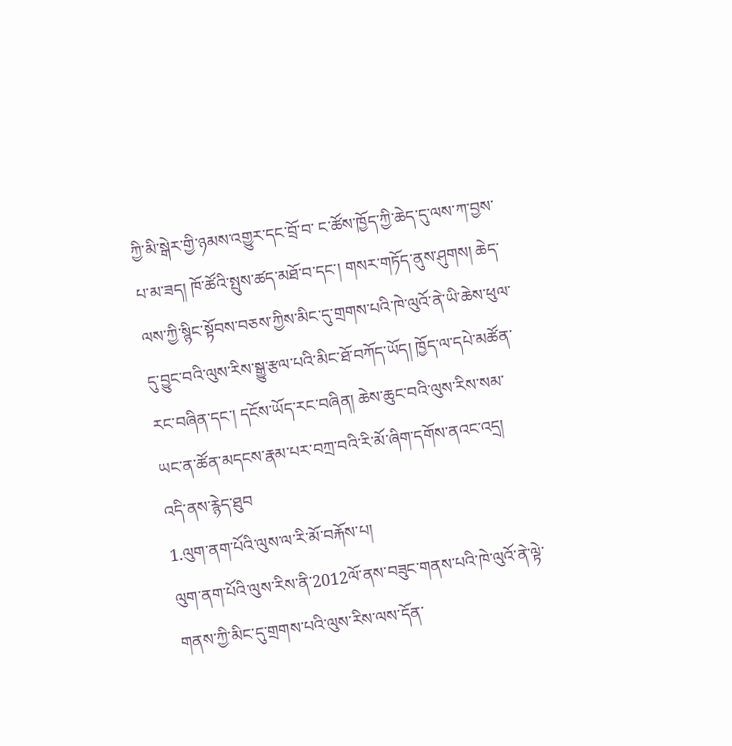ཀྱི་མི་སྒེར་གྱི་ཉམས་འགྱུར་དང་བྲོ་བ་ ང་ཚོས་ཁྱོད་ཀྱི་ཆེད་དུ་ལས་ཀ་བྱས་པ་མ་ཟད། ཁོ་ཚོའི་སྤུས་ཚད་མཐོ་བ་དང་། གསར་གཏོད་ནུས་ཤུགས། ཆེད་ལས་ཀྱི་སྙིང་སྟོབས་བཅས་ཀྱིས་མིང་དུ་གྲགས་པའི་ཁེ་ལུའོ་ནེ་ཡི་ཆེས་ཕུལ་དུ་བྱུང་བའི་ལུས་རིས་སྒྱུ་རྩལ་པའི་མིང་ཐོ་བཀོད་ཡོད། ཁྱོད་ལ་དཔེ་མཚོན་རང་བཞིན་དང་། དངོས་ཡོད་རང་བཞིན། ཆེས་ཆུང་བའི་ལུས་རིས་སམ་ཡང་ན་ཚོན་མདངས་རྣམ་པར་བཀྲ་བའི་རི་མོ་ཞིག་དགོས་ནའང་འདྲ། འདི་ནས་རྙེད་ཐུབ
1.ལུག་ནག་པོའི་ལུས་ལ་རི་མོ་བརྐོས་པ།
ལུག་ནག་པོའི་ལུས་རིས་ནི་2012ལོ་ནས་བཟུང་གནས་པའི་ཁེ་ལུའོ་ནེ་ལྟེ་གནས་ཀྱི་མིང་དུ་གྲགས་པའི་ལུས་རིས་ལས་དོན་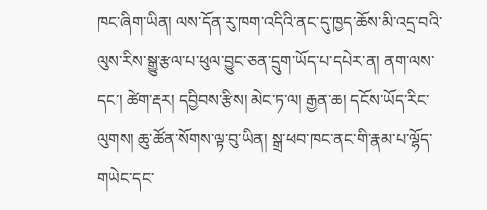ཁང་ཞིག་ཡིན། ལས་དོན་རུ་ཁག་འདིའི་ནང་དུ་ཁྱད་ཆོས་མི་འདྲ་བའི་ལུས་རིས་སྒྱུ་རྩལ་པ་ཕུལ་བྱུང་ཅན་དྲུག་ཡོད་པ་དཔེར་ན། ནག་ལས་དང་། ཚེག་རྡར། དབྱིབས་རྩིས། མེང་ཏ་ལ། རྒྱན་ཆ། དངོས་ཡོད་རིང་ལུགས། ཆུ་ཚོན་སོགས་ལྟ་བུ་ཡིན། སྒྲ་ཕབ་ཁང་ནང་གི་རྣམ་པ་ལྷོད་གཡེང་དང་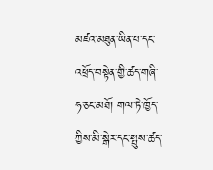མཛའ་མཐུན་ཡིན་པ་དང་འཕྲོད་བསྟེན་གྱི་ཚད་གཞི་ཧ་ཅང་མཐོ། གལ་ཏེ་ཁྱོད་ཀྱིས་མི་སྒེར་དང་སྤུས་ཚད་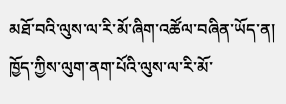མཐོ་བའི་ལུས་ལ་རི་མོ་ཞིག་འཚོལ་བཞིན་ཡོད་ན། ཁྱོད་ཀྱིས་ལུག་ནག་པོའི་ལུས་ལ་རི་མོ་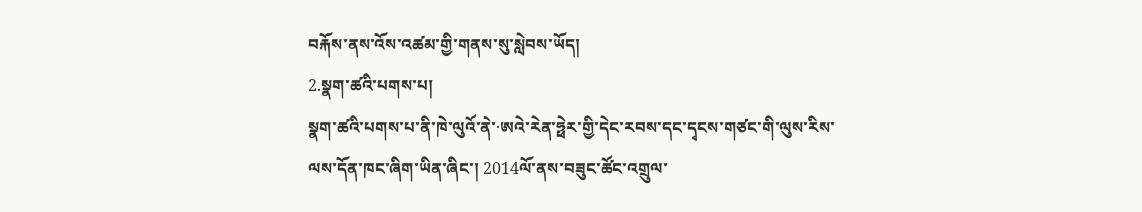བརྐོས་ནས་འོས་འཚམ་གྱི་གནས་སུ་སླེབས་ཡོད།
2.སྣག་ཚའི་པགས་པ།
སྣག་ཚའི་པགས་པ་ནི་ཁེ་ལུའོ་ནེ་·ཨའེ་རེན་ཧྥེར་གྱི་དེང་རབས་དང་དྭངས་གཙང་གི་ལུས་རིས་ལས་དོན་ཁང་ཞིག་ཡིན་ཞིང་། 2014ལོ་ནས་བཟུང་ཚོང་འགྲུལ་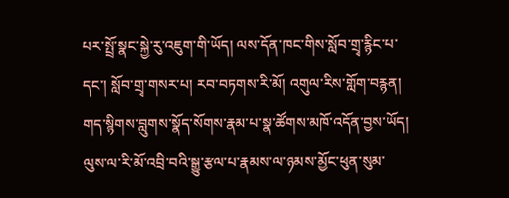པར་སྤྲོ་སྣང་སྐྱེ་རུ་འཇུག་གི་ཡོད། ལས་དོན་ཁང་གིས་སློབ་གྲྭ་རྙིང་པ་དང་། སློབ་གྲྭ་གསར་པ། རབ་བཏགས་རི་མོ། འགུལ་རིས་གློག་བརྙན། གད་སྙིགས་བླུགས་སྣོད་སོགས་རྣམ་པ་སྣ་ཚོགས་མཁོ་འདོན་བྱས་ཡོད། ལུས་ལ་རི་མོ་འབྲི་བའི་སྒྱུ་རྩལ་པ་རྣམས་ལ་ཉམས་མྱོང་ཕུན་སུམ་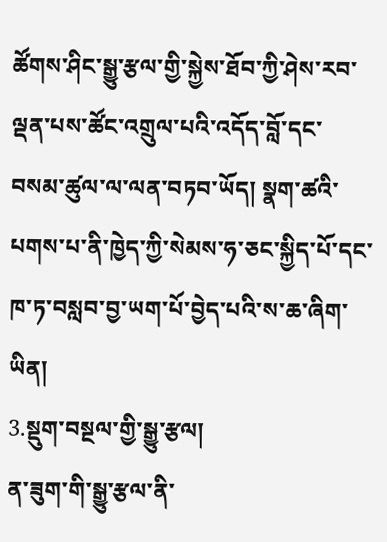ཚོགས་ཤིང་སྒྱུ་རྩལ་གྱི་སྐྱེས་ཐོབ་ཀྱི་ཤེས་རབ་ལྡན་པས་ཚོང་འགྲུལ་པའི་འདོད་བློ་དང་བསམ་ཚུལ་ལ་ལན་བཏབ་ཡོད། སྣག་ཚའི་པགས་པ་ནི་ཁྱེད་ཀྱི་སེམས་ཧ་ཅང་སྐྱིད་པོ་དང་ཁ་ཏ་བསླབ་བྱ་ཡག་པོ་བྱེད་པའི་ས་ཆ་ཞིག་ཡིན།
3.སྡུག་བསྔལ་གྱི་སྒྱུ་རྩལ།
ན་ཟུག་གི་སྒྱུ་རྩལ་ནི་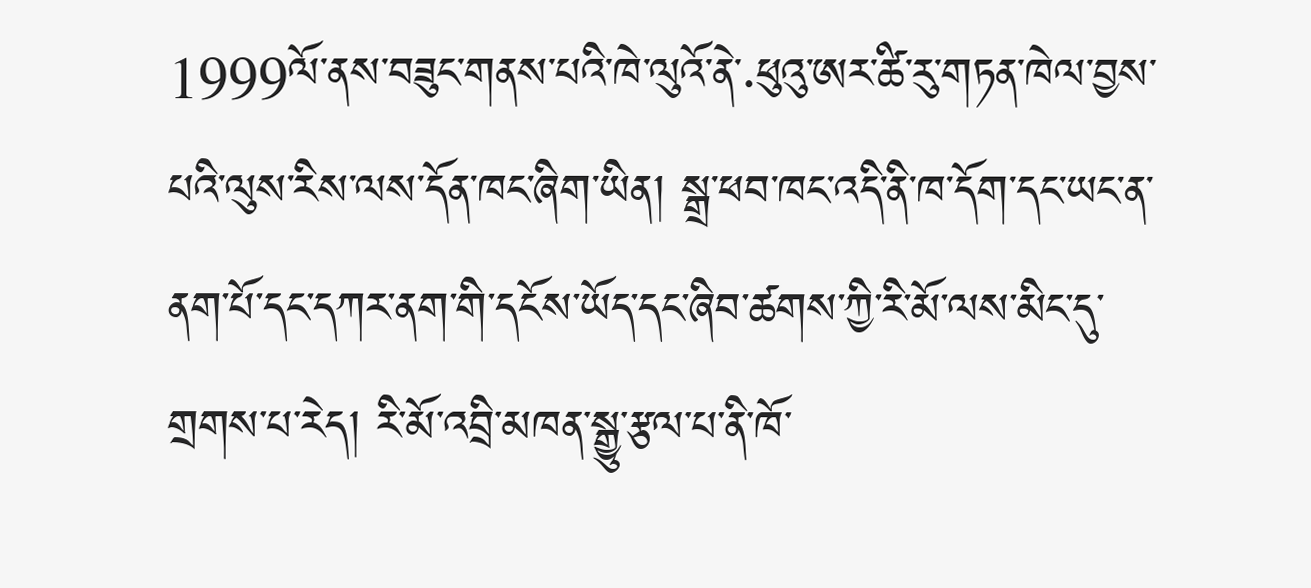1999ལོ་ནས་བཟུང་གནས་པའི་ཁེ་ལུའོ་ནེ་·ཕུའུ་ཨར་ཚི་རུ་གཏན་ཁེལ་བྱས་པའི་ལུས་རིས་ལས་དོན་ཁང་ཞིག་ཡིན། སྒྲ་ཕབ་ཁང་འདི་ནི་ཁ་དོག་དང་ཡང་ན་ནག་པོ་དང་དཀར་ནག་གི་དངོས་ཡོད་དང་ཞིབ་ཚགས་ཀྱི་རི་མོ་ལས་མིང་དུ་གྲགས་པ་རེད། རི་མོ་འབྲི་མཁན་སྒྱུ་རྩལ་པ་ནི་ཁོ་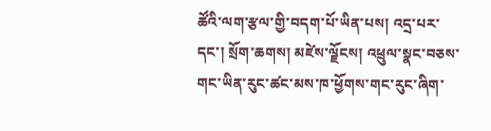ཚོའི་ལག་རྩལ་གྱི་བདག་པོ་ཡིན་པས། འདྲ་པར་དང་། སྲོག་ཆགས། མཛེས་ལྗོངས། འཕྲུལ་སྣང་བཅས་གང་ཡིན་རུང་ཚང་མས་ཁ་ཕྱོགས་གང་རུང་ཞིག་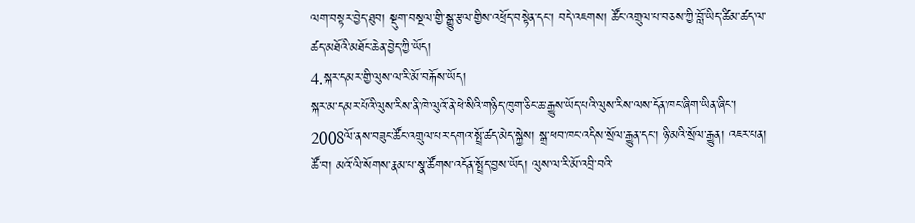ལག་བསྟར་བྱེད་ཐུབ། སྡུག་བསྔལ་གྱི་སྒྱུ་རྩལ་གྱིས་འཕྲོད་བསྟེན་དང་། བདེ་འཇགས། ཚོང་འགྲུལ་པ་བཅས་ཀྱི་བློ་ཡིད་ཚིམ་ཚད་ལ་ཚད་མཐོའི་མཐོང་ཆེན་བྱེད་ཀྱི་ཡོད།
4.སྐར་དམར་གྱི་ལུས་ལ་རི་མོ་བརྐོས་ཡོད།
སྐར་མ་དམར་པོའི་ལུས་རིས་ནི་ཁེ་ལུའོ་ནེ་ཕེ་སིའི་གཉིད་ཁུག་ཅིང་ཆ་རྒྱུས་ཡོད་པའི་ལུས་རིས་ལས་དོན་ཁང་ཞིག་ཡིན་ཞིང་། 2008ལོ་ནས་བཟུང་ཚོང་འགྲུལ་པར་དགའ་སྤྲོ་ཚད་མེད་སྐྱེས། སྒྲ་ཕབ་ཁང་འདིས་སྲོལ་རྒྱུན་དང་། ཉི་མའི་སྲོལ་རྒྱུན། འཇར་པན། ཚོ་བ། མའོ་ལི་སོགས་རྣམ་པ་སྣ་ཚོགས་འདོན་སྤྲོད་བྱས་ཡོད། ལུས་ལ་རི་མོ་འབྲི་བའི་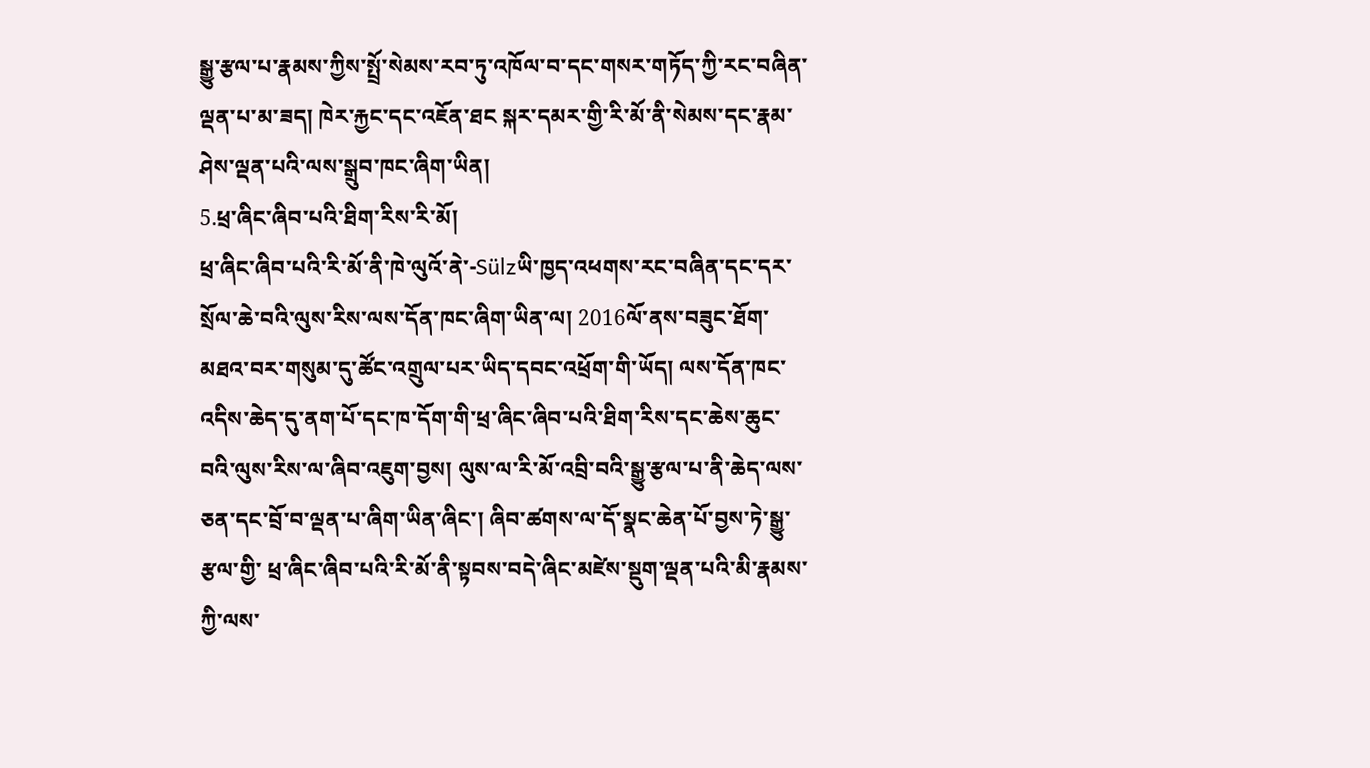སྒྱུ་རྩལ་པ་རྣམས་ཀྱིས་སྤྲོ་སེམས་རབ་ཏུ་འཁོལ་བ་དང་གསར་གཏོད་ཀྱི་རང་བཞིན་ལྡན་པ་མ་ཟད། ཁེར་རྐྱང་དང་འཇོན་ཐང སྐར་དམར་གྱི་རི་མོ་ནི་སེམས་དང་རྣམ་ཤེས་ལྡན་པའི་ལས་སྒྲུབ་ཁང་ཞིག་ཡིན།
5.ཕྲ་ཞིང་ཞིབ་པའི་ཐིག་རིས་རི་མོ།
ཕྲ་ཞིང་ཞིབ་པའི་རི་མོ་ནི་ཁེ་ལུའོ་ནེ་-Sülzཡི་ཁྱད་འཕགས་རང་བཞིན་དང་དར་སྲོལ་ཆེ་བའི་ལུས་རིས་ལས་དོན་ཁང་ཞིག་ཡིན་ལ། 2016ལོ་ནས་བཟུང་ཐོག་མཐའ་བར་གསུམ་དུ་ཚོང་འགྲུལ་པར་ཡིད་དབང་འཕྲོག་གི་ཡོད། ལས་དོན་ཁང་འདིས་ཆེད་དུ་ནག་པོ་དང་ཁ་དོག་གི་ཕྲ་ཞིང་ཞིབ་པའི་ཐིག་རིས་དང་ཆེས་ཆུང་བའི་ལུས་རིས་ལ་ཞིབ་འཇུག་བྱས། ལུས་ལ་རི་མོ་འབྲི་བའི་སྒྱུ་རྩལ་པ་ནི་ཆེད་ལས་ཅན་དང་བྲོ་བ་ལྡན་པ་ཞིག་ཡིན་ཞིང་། ཞིབ་ཚགས་ལ་དོ་སྣང་ཆེན་པོ་བྱས་ཏེ་སྒྱུ་རྩལ་གྱི་ ཕྲ་ཞིང་ཞིབ་པའི་རི་མོ་ནི་སྟབས་བདེ་ཞིང་མཛེས་སྡུག་ལྡན་པའི་མི་རྣམས་ཀྱི་ལས་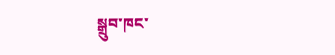སྒྲུབ་ཁང་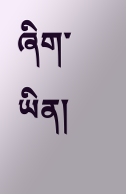ཞིག་ཡིན།